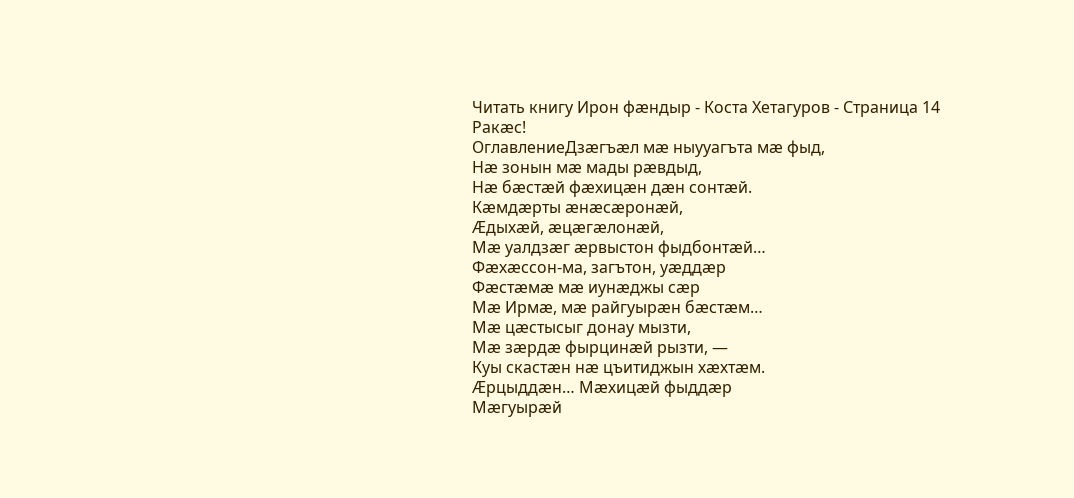Читать книгу Ирон фæндыр - Коста Хетагуров - Страница 14
Ракæс!
ОглавлениеДзæгъæл мæ ныууагъта мæ фыд,
Нæ зонын мæ мады рæвдыд,
Нæ бæстæй фæхицæн дæн сонтæй.
Кæмдæрты æнæсæронæй,
Æдыхæй, æцæгæлонæй,
Мæ уалдзæг æрвыстон фыдбонтæй…
Фæхæссон-ма, загътон, уæддæр
Фæстæмæ мæ иунæджы сæр
Мæ Ирмæ, мæ райгуырæн бæстæм…
Мæ цæстысыг донау мызти,
Мæ зæрдæ фырцинæй рызти, —
Куы скастæн нæ цъитиджын хæхтæм.
Æрцыддæн… Мæхицæй фыддæр
Мæгуырæй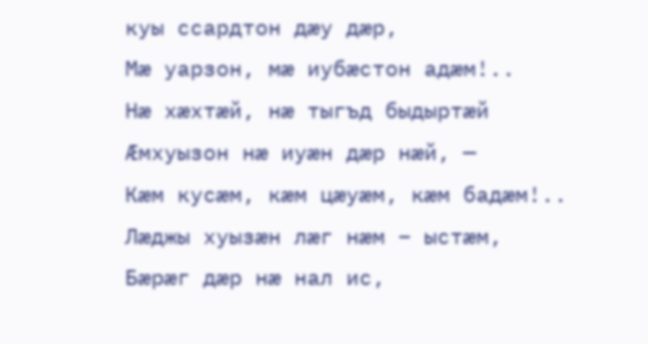куы ссардтон дæу дæр,
Мæ уарзон, мæ иубæстон адæм!..
Нæ хæхтæй, нæ тыгъд быдыртæй
Æмхуызон нæ иуæн дæр нæй, —
Кæм кусæм, кæм цæуæм, кæм бадæм!..
Лæджы хуызæн лæг нæм – ыстæм,
Бæрæг дæр нæ нал ис,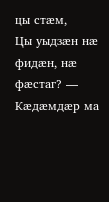цы стæм,
Цы уыдзæн нæ фидæн, нæ фæстаг? —
Кæдæмдæр ма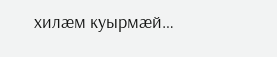хилæм куырмæй…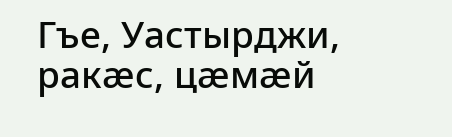Гъе, Уастырджи, ракæс, цæмæй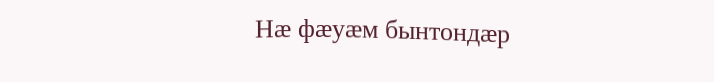Нæ фæуæм бынтондæр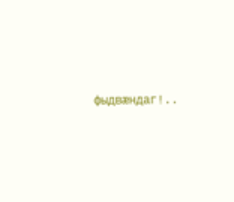фыдвæндаг!..